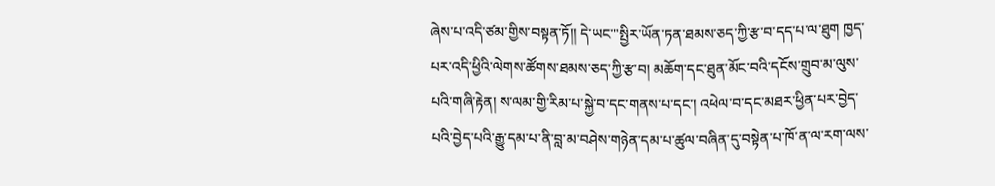ཞེས་པ་འདི་ཙམ་གྱིས་བསྟན་ཏོ།། དེ་ཡང་"སྤྱིར་ཡོན་ཏན་ཐམས་ཅད་ཀྱི་རྩ་བ་དད་པ་ལ་ཐུག ཁྱད་པར་འདི་ཕྱིའི་ལེགས་ཚོགས་ཐམས་ཅད་ཀྱི་རྩ་བ། མཆོག་དང་ཐུན་མོང་བའི་དངོས་གྲུབ་མ་ལུས་པའི་གཞི་རྟེན། ས་ལམ་གྱི་རིམ་པ་སྐྱེ་བ་དང་གནས་པ་དང་། འཕེལ་བ་དང་མཐར་ཕྱིན་པར་བྱེད་པའི་བྱེད་པའི་རྒྱུ་དམ་པ་ནི་བླ་མ་བཤེས་གཉེན་དམ་པ་ཚུལ་བཞིན་དུ་བསྟེན་པ་ཁོ་ན་ལ་རག་ལས་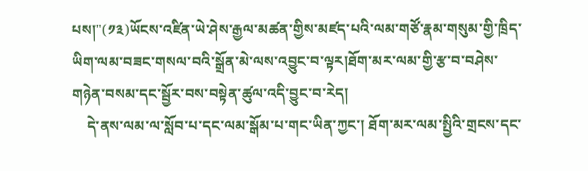པས།"(༡༣)ཡོངས་འཛིན་ཡེ་ཤེས་རྒྱལ་མཚན་གྱིས་མཛད་པའི་ལམ་གཙོ་རྣམ་གསུམ་གྱི་ཁྲིད་ཡིག་ལམ་བཟང་གསལ་བའི་སྒྲོན་མེ་ལས་འབྱུང་བ་ལྟར།ཐོག་མར་ལམ་གྱི་རྩ་བ་བཤེས་གཉེན་བསམ་དང་སྦྱོར་བས་བསྟེན་ཚུལ་འདི་བྱུང་བ་རེད།
    དེ་ནས་ལམ་ལ་སློབ་པ་དང་ལམ་སྒོམ་པ་གང་ཡིན་ཀྱང་། ཐོག་མར་ལམ་སྤྱིའི་གྲངས་དང་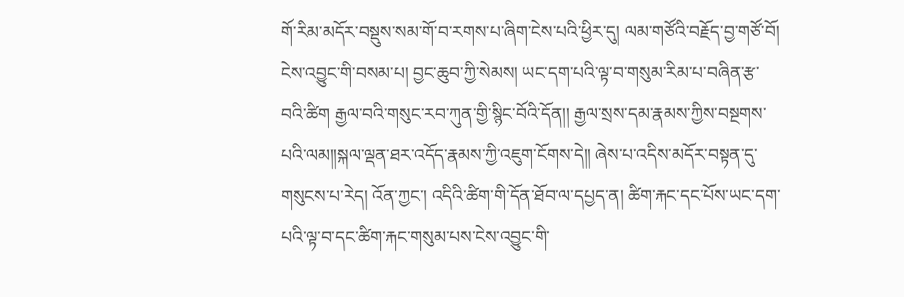གོ་རིམ་མདོར་བསྡུས་སམ་གོ་བ་རགས་པ་ཞིག་ངེས་པའི་ཕྱིར་དུ། ལམ་གཙོའི་བརྗོད་བྱ་གཙོ་བོ། ངེས་འབྱུང་གི་བསམ་པ། བྱང་ཆུབ་ཀྱི་སེམས། ཡང་དག་པའི་ལྟ་བ་གསུམ་རིམ་པ་བཞིན་རྩ་བའི་ཚིག རྒྱལ་བའི་གསུང་རབ་ཀུན་གྱི་སྙིང་བོའི་དོན།། རྒྱལ་སྲས་དམ་རྣམས་ཀྱིས་བསྔགས་པའི་ལམ།།སྐལ་ལྡན་ཐར་འདོད་རྣམས་ཀྱི་འཇུག་ངོགས་དེ།། ཞེས་པ་འདིས་མདོར་བསྟན་དུ་གསུངས་པ་རེད། འོན་ཀྱང་། འདིའི་ཚིག་གི་དོན་ཐོབ་ལ་དཔྱད་ན། ཚིག་རྐང་དང་པོས་ཡང་དག་པའི་ལྟ་བ་དང་ཚིག་རྐང་གསུམ་པས་ངེས་འབྱུང་གི་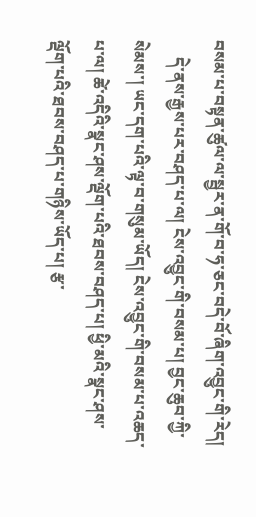བསམ་པ་བསྟན་ཚུལ་ལ་སྦྱར་ན་གོ་བ་ཧ་ཅང་བདེ་བོ་ཞིག་འབྱུང་གི་རེད།
    དེ་ནས་རྒྱས་པར་བཤད་པ་ལ། ངེས་འབྱུང་གི་བསམ་པ། བྱང་ཆུབ་ཀྱི་སེམས་། ཡང་དག་པའི་ལྟ་བ་གསུམ་ཡོད། ངེས་འབྱུང་གི་བསམ་པ་འཆད་པ་ལ། ཚེ་འདིའི་སྣང་ཤས་ལྡོག་པའི་ཐབས་བཤད་པ། ཕྱི་མའི་སྣང་ཤས་ལྡོག་པའི་ཐབས་བཤད་པ་གཉིས་ཡོད་པ། རྩ་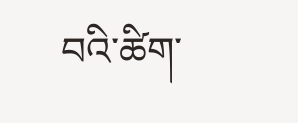བའི་ཚིག་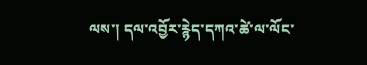ལས་། དལ་འབྱོར་རྙེད་དཀའ་ཚེ་ལ་ལོང་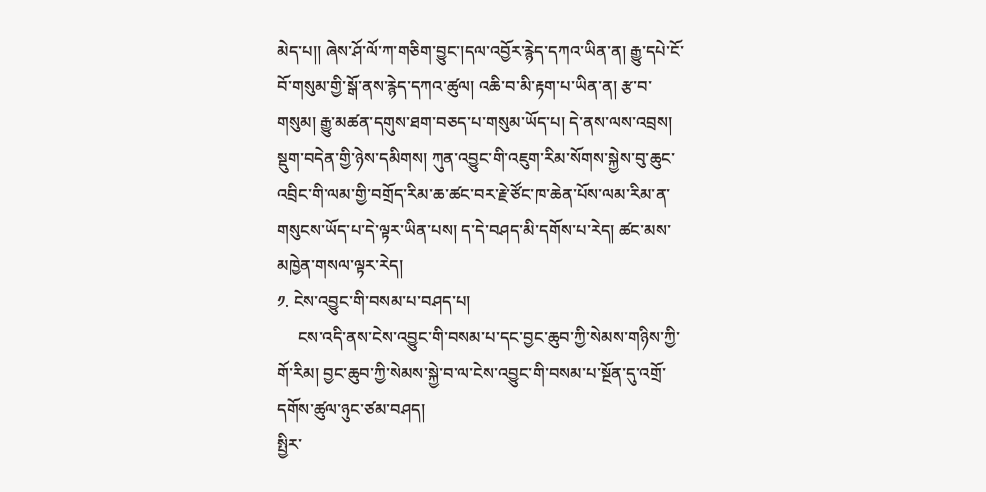མེད་པ།། ཞེས་ཤོ་ལོ་ཀ་གཅིག་བྱུང་།དལ་འབྱོར་རྙེད་དཀའ་ཡིན་ན། རྒྱུ་དཔེ་ངོ་བོ་གསུམ་གྱི་སྒོ་ནས་རྙེད་དཀའ་ཚུལ། འཆི་བ་མི་རྟག་པ་ཡིན་ན། རྩ་བ་གསུམ། རྒྱུ་མཚན་དགུས་ཐག་བཅད་པ་གསུམ་ཡོད་པ། དེ་ནས་ལས་འབྲས། སྡུག་བདེན་གྱི་ཉེས་དམིགས། ཀུན་འབྱུང་གི་འཇུག་རིམ་སོགས་སྐྱེས་བུ་ཆུང་འབྲིང་གི་ལམ་གྱི་བགྲོད་རིམ་ཆ་ཚང་བར་རྗེ་ཙོང་ཁ་ཆེན་པོས་ལམ་རིམ་ན་གསུངས་ཡོད་པ་དེ་ལྟར་ཡིན་པས། ད་དེ་བཤད་མི་དགོས་པ་རེད། ཚང་མས་མཁྱེན་གསལ་ལྟར་རེད།
༡. ངེས་འབྱུང་གི་བསམ་པ་བཤད་པ།
     ངས་འདི་ནས་ངེས་འབྱུང་གི་བསམ་པ་དང་བྱང་ཆུབ་ཀྱི་སེམས་གཉིས་ཀྱི་གོ་རིམ། བྱང་ཆུབ་ཀྱི་སེམས་སྐྱེ་བ་ལ་ངེས་འབྱུང་གི་བསམ་པ་སྔོན་དུ་འགྲོ་དགོས་ཚུལ་ཉུང་ཙམ་བཤད།
སྤྱིར་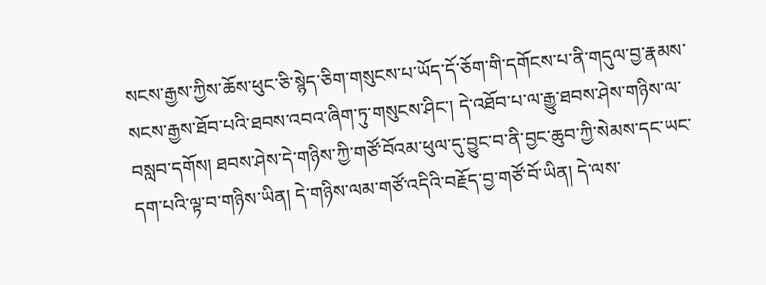སངས་རྒྱས་ཀྱིས་ཆོས་ཕུང་ཅི་སྙེད་ཅིག་གསུངས་པ་ཡོད་དོ་ཅོག་གི་དགོངས་པ་ནི་གདུལ་བྱ་རྣམས་སངས་རྒྱས་ཐོབ་པའི་ཐབས་འབའ་ཞིག་ཏུ་གསུངས་ཤིང་། དེ་འཐོབ་པ་ལ་རྒྱུ་ཐབས་ཤེས་གཉིས་ལ་བསླབ་དགོས། ཐབས་ཤེས་དེ་གཉིས་ཀྱི་གཙོ་བོའམ་ཕུལ་དུ་བྱུང་བ་ནི་བྱང་ཆུབ་ཀྱི་སེམས་དང་ཡང་དག་པའི་ལྟ་བ་གཉིས་ཡིན། དེ་གཉིས་ལམ་གཙོ་འདིའི་བརྗོད་བྱ་གཙོ་བོ་ཡིན། དེ་ལས་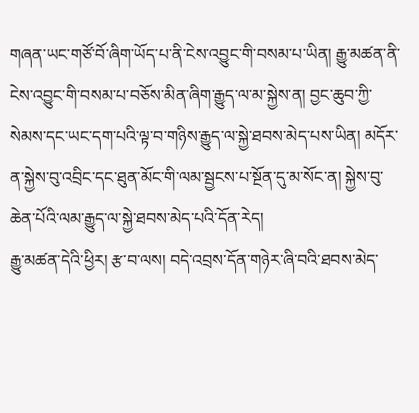གཞན་ཡང་གཙོ་བོ་ཞིག་ཡོད་པ་ནི་ངེས་འབྱུང་གི་བསམ་པ་ཡིན། རྒྱུ་མཚན་ནི་ངེས་འབྱུང་གི་བསམ་པ་བཅོས་མིན་ཞིག་རྒྱུད་ལ་མ་སྐྱེས་ན། བྱང་ཆུབ་ཀྱི་སེམས་དང་ཡང་དག་པའི་ལྟ་བ་གཉིས་རྒྱུད་ལ་སྐྱེ་ཐབས་མེད་པས་ཡིན། མདོར་ན་སྐྱེས་བུ་འབྲིང་དང་ཐུན་མོང་གི་ལམ་སྦྱངས་པ་སྔོན་དུ་མ་སོང་ན། སྐྱེས་བུ་ཆེན་པོའི་ལམ་རྒྱུད་ལ་སྐྱེ་ཐབས་མེད་པའི་དོན་རེད།
རྒྱུ་མཚན་དེའི་ཕྱིར། རྩ་བ་ལས། བདེ་འབྲས་དོན་གཉེར་ཞི་བའི་ཐབས་མེད་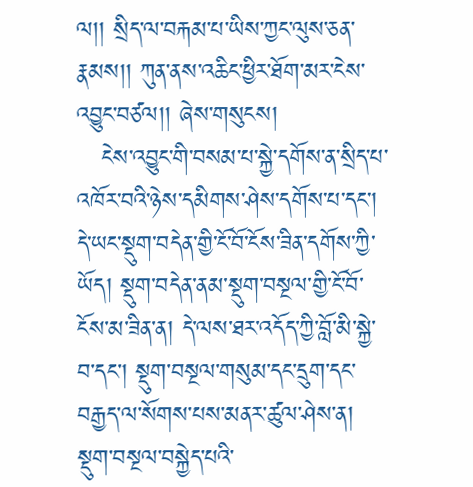ལ།། སྲིད་ལ་བརྐམ་པ་ཡིས་ཀྱང་ལུས་ཅན་རྣམས།། ཀུན་ནས་འཆིང་ཕྱིར་ཐོག་མར་ངེས་འབྱུང་བཙལ།། ཞེས་གསུངས།
   ངེས་འབྱུང་གི་བསམ་པ་སྐྱེ་དགོས་ན་སྲིད་པ་འཁོར་བའི་ཉེས་དམིགས་ཤེས་དགོས་པ་དང་། དེ་ཡང་སྡུག་བདེན་གྱི་ངོ་བོ་ངོས་ཟིན་དགོས་ཀྱི་ཡོད། སྡུག་བདེན་ནམ་སྡུག་བསྔལ་གྱི་ངོ་བོ་ངོས་མ་ཟིན་ན། དེ་ལས་ཐར་འདོད་ཀྱི་བློ་མི་སྐྱེ་བ་དང་། སྡུག་བསྔལ་གསུམ་དང་དྲུག་དང་བརྒྱད་ལ་སོགས་པས་མནར་ཚུལ་ཤེས་ན། སྡུག་བསྔལ་བསྐྱེད་པའི་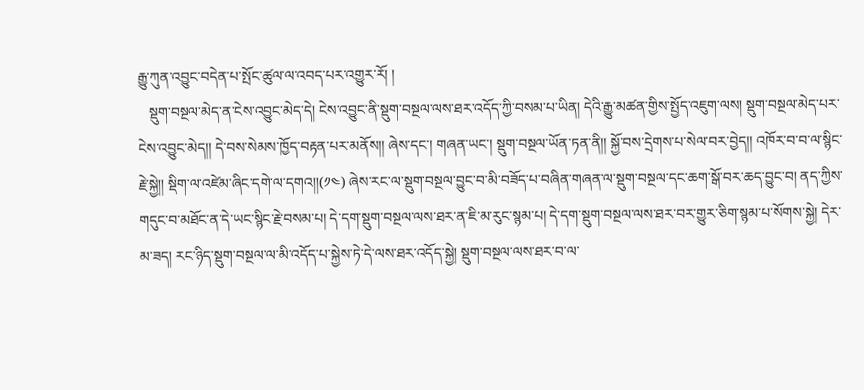རྒྱུ་ཀུན་འབྱུང་བདེན་པ་སྤོང་ཚུལ་ལ་འབད་པར་འགྱུར་རོ། །
   སྡུག་བསྔལ་མེད་ན་ངེས་འབྱུང་མེད་དེ། ངེས་འབྱུང་ནི་སྡུག་བསྔལ་ལས་ཐར་འདོད་ཀྱི་བསམ་པ་ཡིན། དེའི་རྒྱུ་མཚན་གྱིས་སྤྱོད་འཇུག་ལས། སྡུག་བསྔལ་མེད་པར་ངེས་འབྱུང་མེད།། དེ་བས་སེམས་ཁྱོད་བརྟན་པར་མནོས།། ཞེས་དང་། གཞན་ཡང་། སྡུག་བསྔལ་ཡོན་ཏན་ནི།། སྐྱོ་བས་དྲེགས་པ་སེལ་བར་བྱེད།། འཁོར་བ་བ་ལ་སྙིང་རྗེ་སྐྱེ།། སྡིག་ལ་འཛེམ་ཞིང་དགེ་ལ་དགའ།།(༡༤) ཞེས་རང་ལ་སྡུག་བསྔལ་བྱུང་བ་མི་བཟོད་པ་བཞིན་གཞན་ལ་སྡུག་བསྔལ་དང་ཆག་སྒོ་བར་ཆད་བྱུང་བ། ནད་ཀྱིས་གདུང་བ་མཐོང་ན་དེ་ཡང་སྙིང་རྗེ་བསམ་པ། དེ་དག་སྡུག་བསྔལ་ལས་ཐར་ན་ཇི་མ་རུང་སྙམ་པ། དེ་དག་སྡུག་བསྔལ་ལས་ཐར་བར་གྱུར་ཅིག་སྙམ་པ་སོགས་སྐྱེ། དེར་མ་ཟད། རང་ཉིད་སྡུག་བསྔལ་ལ་མི་འདོད་པ་སྐྱེས་ཏེ་དེ་ལས་ཐར་འདོད་སྐྱེ། སྡུག་བསྔལ་ལས་ཐར་བ་ལ་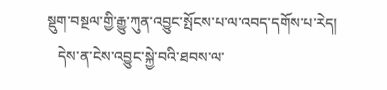སྡུག་བསྔལ་གྱི་རྒྱུ་ཀུན་འབྱུང་སྤོངས་པ་ལ་འབད་དགོས་པ་རེད།
   དེས་ན་ངེས་འབྱུང་སྐྱེ་བའི་ཐབས་ལ་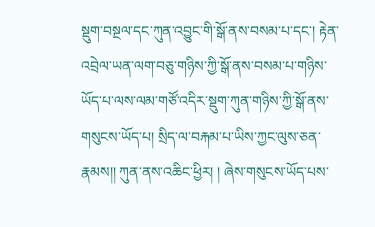སྡུག་བསྔལ་དང་ཀུན་འབྱུང་གི་སྒོ་ནས་བསམ་པ་དང་། རྟེན་འབྲེལ་ཡན་ལག་བཅུ་གཉིས་ཀྱི་སྒོ་ནས་བསམ་པ་གཉིས་ཡོད་པ་ལས་ལམ་གཙོ་འདིར་སྡུག་ཀུན་གཉིས་ཀྱི་སྒོ་ནས་གསུངས་ཡོད་པ། སྲིད་ལ་བརྐམ་པ་ཡིས་ཀྱང་ལུས་ཅན་རྣམས།། ཀུན་ནས་འཆིང་ཕྱིར། ། ཞེས་གསུངས་ཡོད་པས་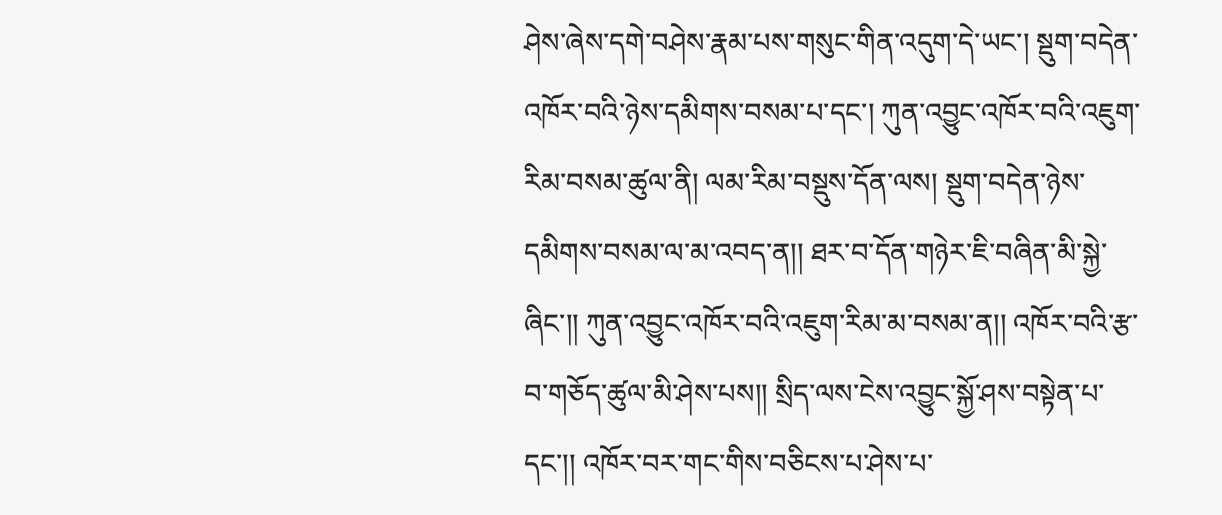ཤེས་ཞེས་དགེ་བཤེས་རྣམ་པས་གསུང་གིན་འདུག་དེ་ཡང་། སྡུག་བདེན་འཁོར་བའི་ཉེས་དམིགས་བསམ་པ་དང་། ཀུན་འབྱུང་འཁོར་བའི་འཇུག་རིམ་བསམ་ཚུལ་ནི། ལམ་རིམ་བསྡུས་དོན་ལས། སྡུག་བདེན་ཉེས་དམིགས་བསམ་ལ་མ་འབད་ན།། ཐར་བ་དོན་གཉེར་ཇི་བཞིན་མི་སྐྱེ་ཞིང་།། ཀུན་འབྱུང་འཁོར་བའི་འཇུག་རིམ་མ་བསམ་ན།། འཁོར་བའི་རྩ་བ་གཅོད་ཚུལ་མི་ཤེས་པས།། སྲིད་ལས་ངེས་འབྱུང་སྐྱོ་ཤས་བསྟེན་པ་དང་།། འཁོར་བར་གང་གིས་བཅིངས་པ་ཤེས་པ་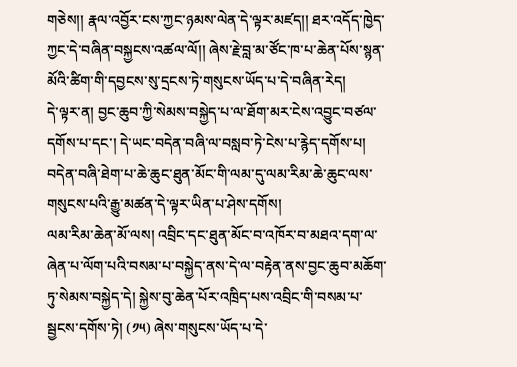གཅེས།། རྣལ་འབྱོར་ངས་ཀྱང་ཉམས་ལེན་དེ་ལྟར་མཛད།། ཐར་འདོད་ཁྱེད་ཀྱང་དེ་བཞིན་བསྐྱངས་འཚལ་ལོ།། ཞེས་རྗེ་བླ་མ་ཙོང་ཁ་པ་ཆེན་པོས་སྙན་མོའི་ཚིག་གི་དབྱངས་སུ་དྲངས་ཏེ་གསུངས་ཡོད་པ་དེ་བཞིན་རེད།
དེ་ལྟར་ན། བྱང་ཆུབ་ཀྱི་སེམས་བསྐྱེད་པ་ལ་ཐོག་མར་ངེས་འབྱུང་བཙལ་དགོས་པ་དང་། དེ་ཡང་བདེན་བཞི་ལ་བསླབ་ཏེ་ངེས་པ་རྙེད་དགོས་པ། བདེན་བཞི་ཐེག་པ་ཆེ་ཆུང་ཐུན་མོང་གི་ལམ་དུ་ལམ་རིམ་ཆེ་ཆུང་ལས་གསུངས་པའི་རྒྱུ་མཚན་དེ་ལྟར་ཡིན་པ་ཤེས་དགོས།
ལམ་རིམ་ཆེན་མོ་ལས། འབྲིང་དང་ཐུན་མོང་བ་འཁོར་བ་མཐའ་དག་ལ་ཞེན་པ་ལོག་པའི་བསམ་པ་བསྐྱེད་ནས་དེ་ལ་བརྟེན་ནས་བྱང་ཆུབ་མཆོག་ཏུ་སེམས་བསྐྱེད་དེ། སྐྱེས་བུ་ཆེན་པོར་འཁྲིད་པས་འབྲིང་གི་བསམ་པ་སྦྱངས་དགོས་ཏེ། (༡༥) ཞེས་གསུངས་ཡོད་པ་དེ་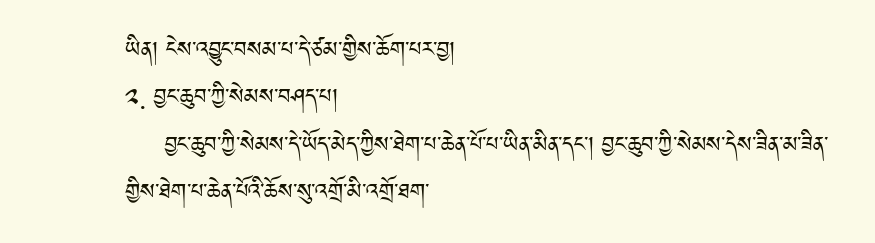ཡིན། ངེས་འབྱུང་བསམ་པ་དེ་ཙམ་གྱིས་ཆོག་པར་བྱ།
༢. བྱང་ཆུབ་ཀྱི་སེམས་བཤད་པ།
     བྱང་ཆུབ་ཀྱི་སེམས་དེ་ཡོད་མེད་ཀྱིས་ཐེག་པ་ཆེན་པོ་པ་ཡིན་མིན་དང་། བྱང་ཆུབ་ཀྱི་སེམས་དེས་ཟིན་མ་ཟིན་གྱིས་ཐེག་པ་ཆེན་པོའི་ཆོས་སུ་འགྲོ་མི་འགྲོ་ཐག་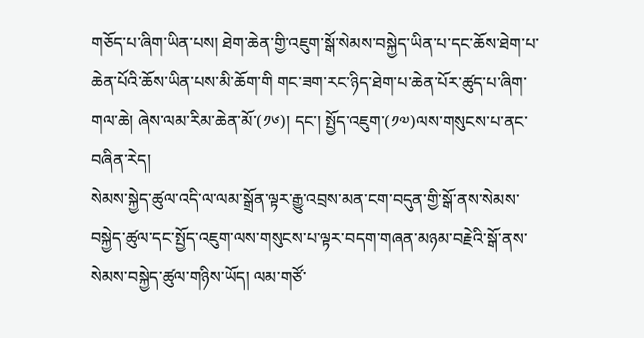གཅོད་པ་ཞིག་ཡིན་པས། ཐེག་ཆེན་གྱི་འཇུག་སྒོ་སེམས་བསྐྱེད་ཡིན་པ་དང་ཆོས་ཐེག་པ་ཆེན་པོའི་ཆོས་ཡིན་པས་མི་ཆོག་གི གང་ཟག་རང་ཉིད་ཐེག་པ་ཆེན་པོར་ཚུད་པ་ཞིག་གལ་ཆེ། ཞེས་ལམ་རིམ་ཆེན་མོ་(༡༦)། དང་། སྤྱོད་འཇུག་(༡༧)ལས་གསུངས་པ་ནང་བཞིན་རེད།
སེམས་སྐྱེད་ཚུལ་འདི་ལ་ལམ་སྒྲོན་ལྟར་རྒྱུ་འབྲས་མན་ངག་བདུན་གྱི་སྒོ་ནས་སེམས་བསྐྱེད་ཚུལ་དང་སྤྱོད་འཇུག་ལས་གསུངས་པ་ལྟར་བདག་གཞན་མཉམ་བརྗེའི་སྒོ་ནས་སེམས་བསྐྱེད་ཚུལ་གཉིས་ཡོད། ལམ་གཙོ་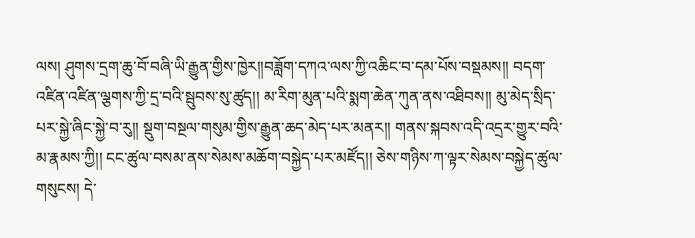ལས། ཤུགས་དྲག་ཆུ་བོ་བཞི་ཡི་རྒྱུན་གྱིས་ཁྱེར།།བཟློག་དཀའ་ལས་ཀྱི་འཆིང་བ་དམ་པོས་བསྡམས།། བདག་འཛིན་འཛིན་ལྕགས་ཀྱི་དྲ་བའི་སྦུབས་སུ་ཚུད།། མ་རིག་མུན་པའི་སྨག་ཆེན་ཀུན་ནས་འཐིབས།། མུ་མེད་སྲིད་པར་སྐྱེ་ཞིང་སྐྱེ་བ་རུ།། སྡུག་བསྔལ་གསུམ་གྱིས་རྒྱུན་ཆད་མེད་པར་མནར།། གནས་སྐབས་འདི་འདྲར་གྱུར་བའི་མ་རྣམས་ཀྱི།། ངང་ཚུལ་བསམ་ནས་སེམས་མཆོག་བསྐྱེད་པར་མཛོད།། ཅེས་གཉིས་ཀ་ལྟར་སེམས་བསྐྱེད་ཚུལ་གསུངས། དེ་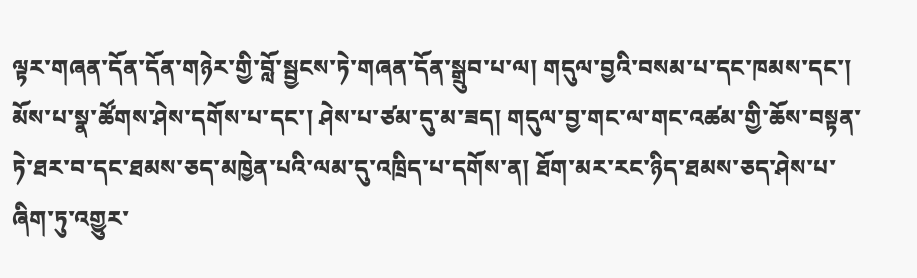ལྟར་གཞན་དོན་དོན་གཉེར་གྱི་བློ་སྦྱངས་ཏེ་གཞན་དོན་སྒྲུབ་པ་ལ། གདུལ་བྱའི་བསམ་པ་དང་ཁམས་དང་། མོས་པ་སྣ་ཚོགས་ཤེས་དགོས་པ་དང་། ཤེས་པ་ཙམ་དུ་མ་ཟད། གདུལ་བྱ་གང་ལ་གང་འཚམ་གྱི་ཆོས་བསྟན་ཏེ་ཐར་བ་དང་ཐམས་ཅད་མཁྱེན་པའི་ལམ་དུ་འཁྲིད་པ་དགོས་ན། ཐོག་མར་རང་ཉིད་ཐམས་ཅད་ཤེས་པ་ཞིག་ཏུ་འགྱུར་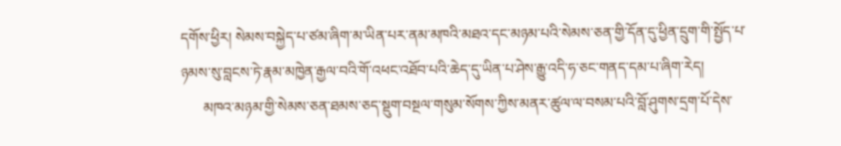དགོས་ཕྱིར། སེམས་བསྐྱེད་པ་ཙམ་ཞིག་མ་ཡིན་པར་ནམ་མཁའི་མཐའ་དང་མཉམ་པའི་སེམས་ཅན་གྱི་དོན་དུ་ཕྱིན་དྲུག་གི་སྤྱོད་པ་ཉམས་སུ་བླངས་ཏེ་རྣམ་མཁྱེན་རྒྱལ་བའི་གོ་འཕང་འཐོབ་པའི་ཆེད་དུ་ཡིན་པ་ཤེས་རྒྱུ་འདི་ཧ་ཅང་གནད་དམ་པ་ཞིག་རེད།
      མཁའ་མཉམ་གྱི་སེམས་ཅན་ཐམས་ཅད་སྡུག་བསྔལ་གསུམ་སོགས་ཀྱིས་མནར་ཚུལ་ལ་བསམ་པའི་བློ་ཤུགས་དྲག་པོ་དེས་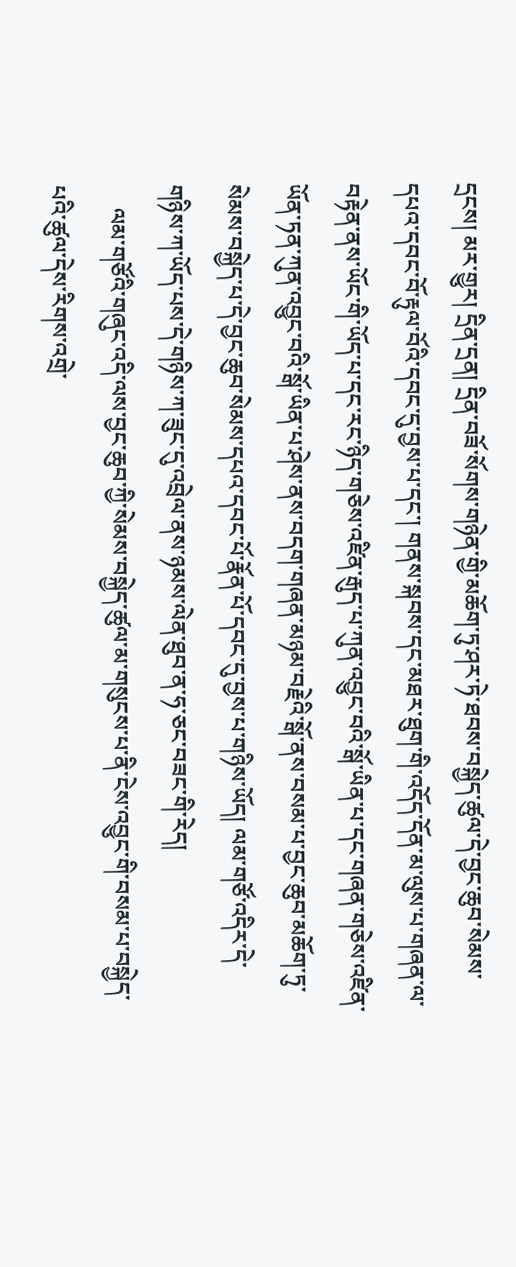དྲངས། མར་གྱུར། དྲིན་དྲན། དྲིན་བཟོ་སོགས་གཉེན་གྱི་མཆོག་ཏུ་ཤར་ཏེ་ཐབས་བསྐྱེད་ཚུལ་དེ་བྱང་ཆུབ་སེམས་དཔའ་དབང་བོ་རྟུལ་བོའི་དབང་དུ་བྱས་པ་དང་། གནས་སྐབས་དང་མཐར་ཐུག་གི་འདོད་དོན་མ་ལུས་པ་གཞན་ལ་བརྟེན་ནས་ཡོང་གི་ཡོད་པ་དང་རང་ཉིད་གཅེས་འཛིན་རྒུད་པ་ཀུན་འབྱུང་བའི་སྒོ་ཡིན་པ་དང་གཞན་གཅེས་འཛིན་ཡོན་ཏན་ཀུན་འབྱུང་བའི་སྒོ་ཡིན་པ་ཤེས་ནས་བདག་གཞན་མཉམ་བརྗེའི་སྒོ་ནས་བསམ་པ་བྱང་ཆུབ་མཆོག་ཏུ་སེམས་བསྐྱེད་པ་དེ་བྱང་ཆུབ་སེམས་དཔའ་དབང་པོ་རྣོན་པོ་དབང་དུ་བྱས་པ་གཉིས་ཡོད། ལམ་གཙོ་འདིར་དེ་གཉིས་ཀ་ཡོད་པས་དེ་གཉིས་ཀ་ཟུང་དུ་འབྲེལ་ནས་ཉམས་ལེན་ཐུབ་ན་ཧ་ཅང་བཟང་གི་རེད།
    ལམ་གཙོའི་གཞུང་འདི་ལས་བྱང་ཆུབ་ཀྱི་སེམས་བསྐྱེད་ཚུལ་མ་གསུངས་པ་ནི་ངེས་འབྱུང་གི་བསམ་པ་བསྐྱེད་པའི་ཚུལ་དེས་རིགས་འགྲེ་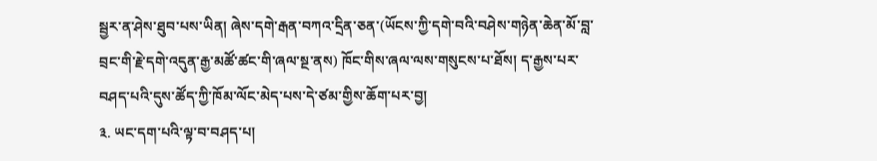སྦྱར་ན་ཤེས་ཐུབ་པས་ཡིན། ཞེས་དགེ་རྒན་བཀའ་དྲིན་ཅན་(ཡོངས་ཀྱི་དགེ་བའི་བཤེས་གཉེན་ཆེན་མོ་བླ་བྲང་གི་རྗེ་དགེ་འདུན་རྒྱ་མཚོ་ཚང་གི་ཞལ་སྔ་ནས) ཁོང་གིས་ཞལ་ལས་གསུངས་པ་ཐོས། ད་རྒྱས་པར་བཤད་པའི་དུས་ཚོད་ཀྱི་ཁོམ་ལོང་མེད་པས་དེ་ཙམ་གྱིས་ཆོག་པར་བྱ།
༣. ཡང་དག་པའི་ལྟ་བ་བཤད་པ།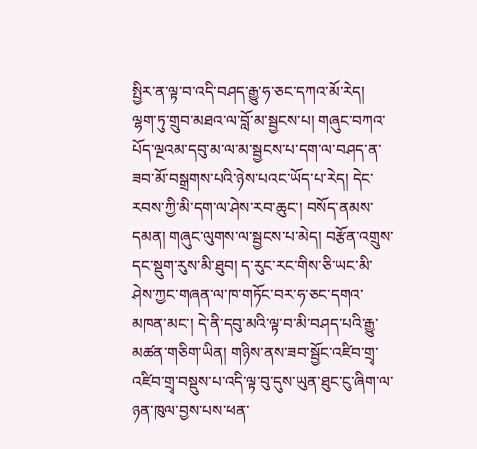སྤྱིར་ན་ལྟ་བ་འདི་བཤད་རྒྱུ་ཧ་ཅང་དཀའ་མོ་རེད། ལྷག་ཏུ་གྲུབ་མཐའ་ལ་བློ་མ་སྦྱངས་པ། གཞུང་བཀའ་པོད་ལྔའམ་དབུ་མ་ལ་མ་སྦྱངས་པ་དག་ལ་བཤད་ན་ཟབ་མོ་བསྒྲགས་པའི་ཉེས་པའང་ཡོད་པ་རེད། དེང་རབས་ཀྱི་མི་དག་ལ་ཤེས་རབ་ཆུང་། བསོད་ནམས་དམན། གཞུང་ལུགས་ལ་སྦྱངས་པ་མེད། བརྩོན་འགྲུས་དང་སྡུག་རུས་མི་ཐུབ། ད་རུང་རང་གིས་ཅི་ཡང་མི་ཤེས་ཀྱང་གཞན་ལ་ཁ་གཏོང་བར་ཧ་ཅང་དགའ་མཁན་མང་། དེ་ནི་དབུ་མའི་ལྟ་བ་མི་བཤད་པའི་རྒྱུ་མཚན་གཅིག་ཡིན། གཉིས་ནས་ཟབ་སྦྱོང་འཛིབ་གྲྭ་འཛིབ་གྲྭ་བསྡུས་པ་འདི་ལྟ་བུ་དུས་ཡུན་ཐུང་ངུ་ཞིག་ལ་ཉན་ཁུལ་བྱས་པས་ཕན་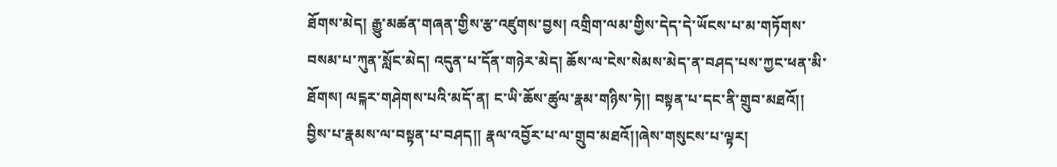ཐོགས་མེད། རྒྱུ་མཚན་གཞན་གྱིས་རྩ་འཛུགས་བྱས། འགྲིག་ལམ་གྱིས་དེད་དེ་ཡོངས་པ་མ་གཏོགས་བསམ་པ་ཀུན་སློང་མེད། འདུན་པ་དོན་གཉེར་མེད། ཆོས་ལ་ངེས་སེམས་མེད་ན་བཤད་པས་ཀྱང་ཕན་མི་ཐོགས། ལངྐར་གཤེགས་པའི་མདོ་ན། ང་ཡི་ཆོས་ཚུལ་རྣམ་གཉིས་ཏེ།། བསྟན་པ་དང་ནི་གྲུབ་མཐའོ།། བྱིས་པ་རྣམས་ལ་བསྟན་པ་བཤད།། རྣལ་འབྱོར་པ་ལ་གྲུབ་མཐའོ།།ཞེས་གསུངས་པ་ལྟར།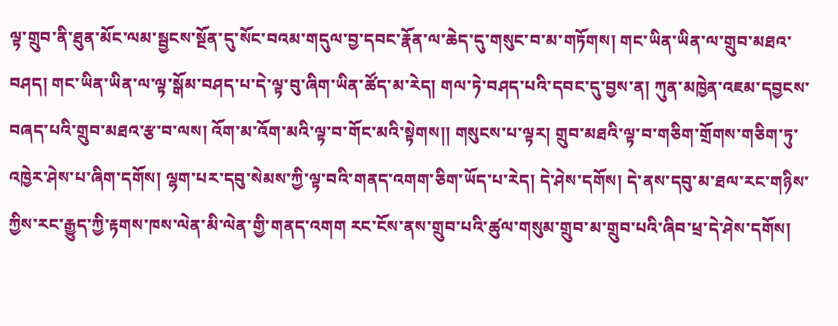ལྟ་གྲུབ་ནི་ཐུན་མོང་ལམ་སྦྱངས་སྔོན་དུ་སོང་བའམ་གདུལ་བྱ་དབང་རྣོན་ལ་ཆེད་དུ་གསུང་བ་མ་གཏོགས། གང་ཡིན་ཡིན་ལ་གྲུབ་མཐའ་བཤད། གང་ཡིན་ཡིན་ལ་ལྟ་སྒོམ་བཤད་པ་དེ་ལྟ་བུ་ཞིག་ཡིན་ཚོད་མ་རེད། གལ་ཏེ་བཤད་པའི་དབང་དུ་བྱས་ན། ཀུན་མཁྱེན་འཇམ་དབྱངས་བཞད་པའི་གྲུབ་མཐའ་རྩ་བ་ལས། འོག་མ་འོག་མའི་ལྟ་བ་གོང་མའི་སྟེགས།། གསུངས་པ་ལྟར། གྲུབ་མཐའི་ལྟ་བ་གཅིག་གྲོགས་གཅིག་ཏུ་འཁྱེར་ཤེས་པ་ཞིག་དགོས། ལྷག་པར་དབུ་སེམས་ཀྱི་ལྟ་བའི་གནད་འགག་ཅིག་ཡོད་པ་རེད། དེ་ཤེས་དགོས། དེ་ནས་དབུ་མ་ཐལ་རང་གཉིས་ཀྱིས་རང་རྒྱུད་ཀྱི་རྟགས་ཁས་ལེན་མི་ལེན་གྱི་གནད་འགག རང་ངོས་ནས་གྲུབ་པའི་ཚུལ་གསུམ་གྲུབ་མ་གྲུབ་པའི་ཞིབ་ཕྲ་དེ་ཤེས་དགོས།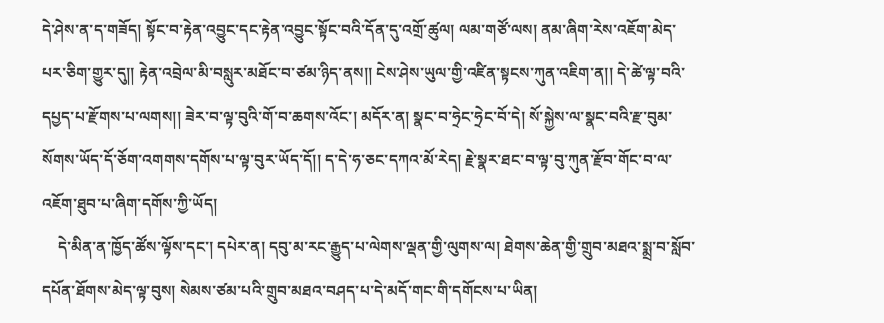དེ་ཤེས་ན་ད་གཟོད། སྟོང་བ་རྟེན་འབྱུང་དང་རྟེན་འབྱུང་སྟོང་བའི་དོན་དུ་འགྲོ་ཚུལ། ལམ་གཙོ་ལས། ནམ་ཞིག་རེས་འཇོག་མེད་པར་ཅིག་གྱུར་དུ།། རྟེན་འབྲེལ་མི་བསླུར་མཐོང་བ་ཙམ་ཉིད་ནས།། ངེས་ཤེས་ཡུལ་གྱི་འཛིན་སྟངས་ཀུན་འཇིག་ན།། དེ་ཚེ་ལྟ་བའི་དཔྱད་པ་རྫོགས་པ་ལགས།། ཟེར་བ་ལྟ་བུའི་གོ་བ་ཆགས་འོང་། མདོར་ན། སྣང་བ་ཧྲེང་ཧྲེང་བོ་དེ། སོ་སྐྱེས་ལ་སྣང་བའི་རྫ་བུམ་སོགས་ཡོད་དོ་ཅོག་འགགས་དགོས་པ་ལྟ་བུར་ཡོད་དོ།། ད་དེ་ཧ་ཅང་དཀའ་མོ་རེད། རྗེ་སྣར་ཐང་བ་ལྟ་བུ་ཀུན་རྫོབ་གོང་བ་ལ་འཇོག་ཐུབ་པ་ཞིག་དགོས་ཀྱི་ཡོད།
    དེ་མིན་ན་ཁྱོད་ཚོས་ལྟོས་དང་། དཔེར་ན། དབུ་མ་རང་རྒྱུད་པ་ལེགས་ལྡན་གྱི་ལུགས་ལ། ཐེགས་ཆེན་གྱི་གྲུབ་མཐའ་སྨྲ་བ་སློབ་དཔོན་ཐོགས་མེད་ལྟ་བུས། སེམས་ཙམ་པའི་གྲུབ་མཐའ་བཤད་པ་དེ་མདོ་གང་གི་དགོངས་པ་ཡིན།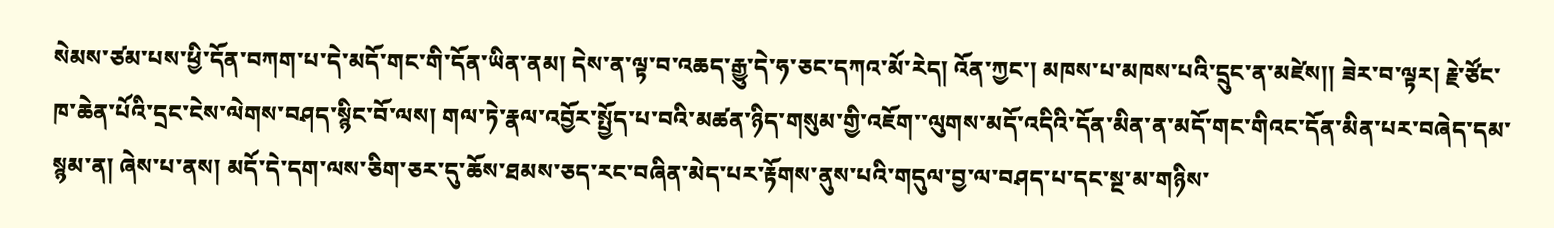སེམས་ཙམ་པས་ཕྱི་དོན་བཀག་པ་དེ་མདོ་གང་གི་དོན་ཡིན་ནམ། དེས་ན་ལྟ་བ་འཆད་རྒྱུ་དེ་ཧ་ཅང་དཀའ་མོ་རེད། འོན་ཀྱང་། མཁས་པ་མཁས་པའི་དྲུང་ན་མཛེས།། ཟེར་བ་ལྟར། རྗེ་ཙོང་ཁ་ཆེན་པོའི་དྲང་ངེས་ལེགས་བཤད་སྙིང་བོ་ལས། གལ་ཏེ་རྣལ་འབྱོར་སྤྱོད་པ་བའི་མཚན་ཉིད་གསུམ་གྱི་འཇོག་་ལུགས་མདོ་འདིའི་དོན་མིན་ན་མདོ་གང་གིའང་དོན་མིན་པར་བཞེད་དམ་སྙམ་ན། ཞེས་པ་ནས། མདོ་དེ་དག་ལས་ཅིག་ཅར་དུ་ཆོས་ཐམས་ཅད་རང་བཞིན་མེད་པར་རྟོགས་ནུས་པའི་གདུལ་བྱ་ལ་བཤད་པ་དང་སྔ་མ་གཉིས་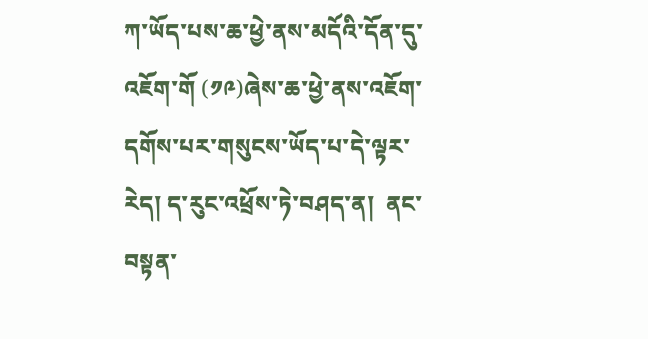ཀ་ཡོད་པས་ཆ་ཕྱེ་ནས་མདོའི་དོན་དུ་འཇོག་གོ (༡༩)ཞེས་ཆ་ཕྱེ་ནས་འཇོག་དགོས་པར་གསུངས་ཡོད་པ་དེ་ལྟར་རེད། ད་རུང་འཕྲོས་ཏེ་བཤད་ན།  ནང་བསྟན་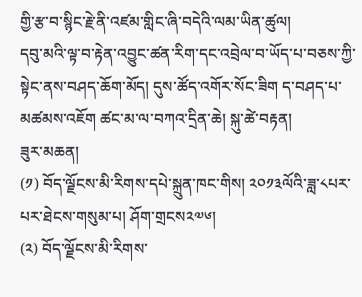གྱི་རྩ་བ་སྙིང་རྗེ་ནི་འཛམ་གླིང་ཞི་བདེའི་ལམ་ཡིན་ཚུལ།
དབུ་མའི་ལྟ་བ་རྟེན་འབྱུང་ཚན་རིག་དང་འབྲེལ་བ་ཡོད་པ་བཅས་ཀྱི་སྟེང་ནས་བཤད་ཆོག་མོད། དུས་ཚོད་འགོར་སོང་ཟིག ད་བཤད་པ་མཚམས་འཇོག ཚང་མ་ལ་བཀའ་དྲིན་ཆེ། སྐུ་ཚེ་བརྟན།
ཟུར་མཆན།
(༡) བོད་ལྗོངས་མི་རིགས་དཔེ་སྐྲུན་ཁང་གིས། ༢༠༡༣ལོའི་ཟླ་༨པར་པར་ཐེངས་གསུམ་པ། ཤོག་གྲངས༢༧༦།
(༢) བོད་ལྗོངས་མི་རིགས་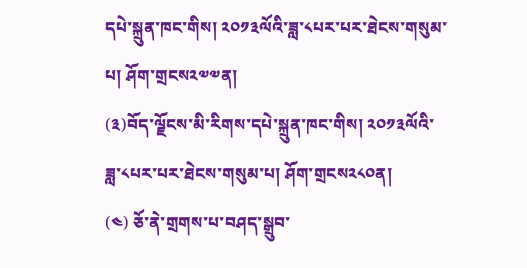དཔེ་སྐྲུན་ཁང་གིས། ༢༠༡༣ལོའི་ཟླ་༨པར་པར་ཐེངས་གསུམ་པ། ཤོག་གྲངས༢༧༧ན།
(༣)བོད་ལྗོངས་མི་རིགས་དཔེ་སྐྲུན་ཁང་གིས། ༢༠༡༣ལོའི་ཟླ་༨པར་པར་ཐེངས་གསུམ་པ། ཤོག་གྲངས༢༨༠ན།
(༤) ཅོ་ནེ་གྲགས་པ་བཤད་སྒྲུབ་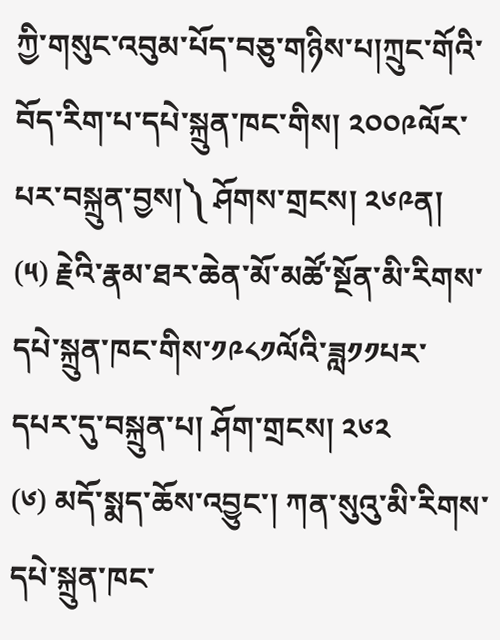ཀྱི་གསུང་འབུམ་པོད་བཅུ་གཉིས་པ།ཀྲུང་གོའི་བོད་རིག་པ་དཔེ་སྐྲུན་ཁང་གིས། ༢༠༠༩ལོར་པར་བསྐྲུན་བྱས།༽ ཤོགས་གྲངས། ༢༦༩ན།
(༥) རྗེའི་རྣམ་ཐར་ཆེན་མོ་མཚོ་སྔོན་མི་རིགས་དཔེ་སྐྲུན་ཁང་གིས་༡༩༨༡ལོའི་ཟླ༡༡པར་དཔར་དུ་བསྐྲུན་པ། ཤོག་གྲངས། ༢༦༢
(༦) མདོ་སྨད་ཆོས་འབྱུང་། ཀན་སུའུ་མི་རིགས་དཔེ་སྐྲུན་ཁང་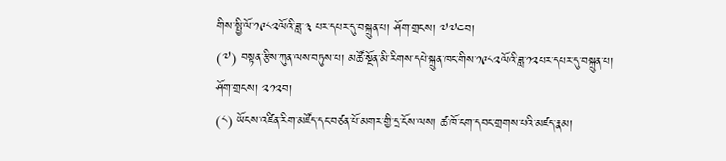གིས་སྤྱི་ལོ་༡༩༨༢ལོའི་ཟླ་༣ པར་དཔར་དུ་བསྐྲུན་པ། ཤོག་གྲངས། ༧༧༤བ།
(༧) བསྟན་རྩིས་ཀུན་ལས་བཏུས་པ། མཚོ་སྔོན་མི་རིགས་དཔེ་སྐྲུན་ཁང་གིས་༡༩༨༢ལོའི་ཟླ་༡༢པར་དཔར་དུ་བསྐྲུན་པ། ཤོག་གྲངས། ༢༡༢བ།
(༨) ཡོངས་འཛིན་རིག་མཛོད་དང་བཙན་པོ་མགར་གྱི་དྲ་ངོས་ལས། ཚ་ཁོ་ངག་དབང་གྲགས་པའི་མཛད་རྣམ།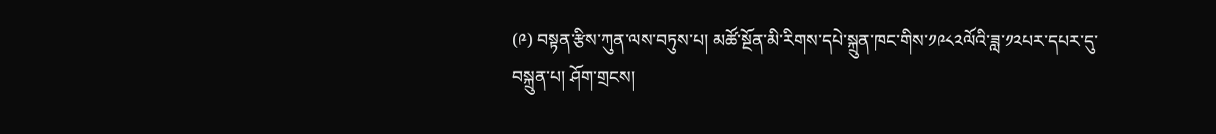(༩) བསྟན་རྩིས་ཀུན་ལས་བཏུས་པ། མཚོ་སྔོན་མི་རིགས་དཔེ་སྐྲུན་ཁང་གིས་༡༩༨༢ལོའི་ཟླ་༡༢པར་དཔར་དུ་བསྐྲུན་པ། ཤོག་གྲངས།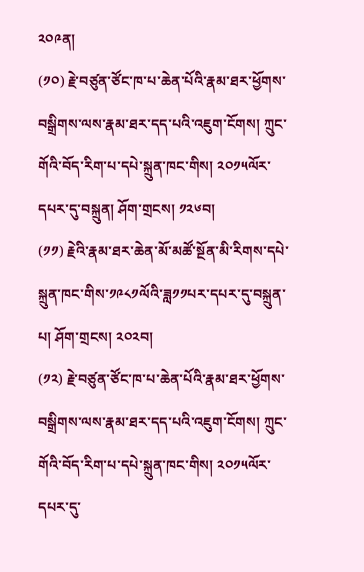༢༠༩ན།
(༡༠) རྗེ་བཙུན་ཙོང་ཁ་པ་ཆེན་པོའི་རྣམ་ཐར་ཕྱོགས་བསྒྲིགས་ལས་རྣམ་ཐར་དད་པའི་འཇུག་ངོགས། ཀྲུང་གོའི་བོད་རིག་པ་དཔེ་སྐྲུན་ཁང་གིས། ༢༠༡༥ལོར་དཔར་དུ་བསྐྲུན། ཤོག་གྲངས། ༡༢༦བ།
(༡༡) རྗེའི་རྣམ་ཐར་ཆེན་མོ་མཚོ་སྔོན་མི་རིགས་དཔེ་སྐྲུན་ཁང་གིས་༡༩༨༡ལོའི་ཟླ༡༡པར་དཔར་དུ་བསྐྲུན་པ། ཤོག་གྲངས། ༢༠༢བ།
(༡༢) རྗེ་བཙུན་ཙོང་ཁ་པ་ཆེན་པོའི་རྣམ་ཐར་ཕྱོགས་བསྒྲིགས་ལས་རྣམ་ཐར་དད་པའི་འཇུག་ངོགས། ཀྲུང་གོའི་བོད་རིག་པ་དཔེ་སྐྲུན་ཁང་གིས། ༢༠༡༥ལོར་དཔར་དུ་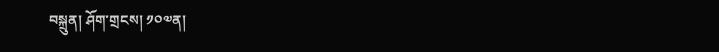བསྐྲུན། ཤོག་གྲངས། ༡༠༧ན།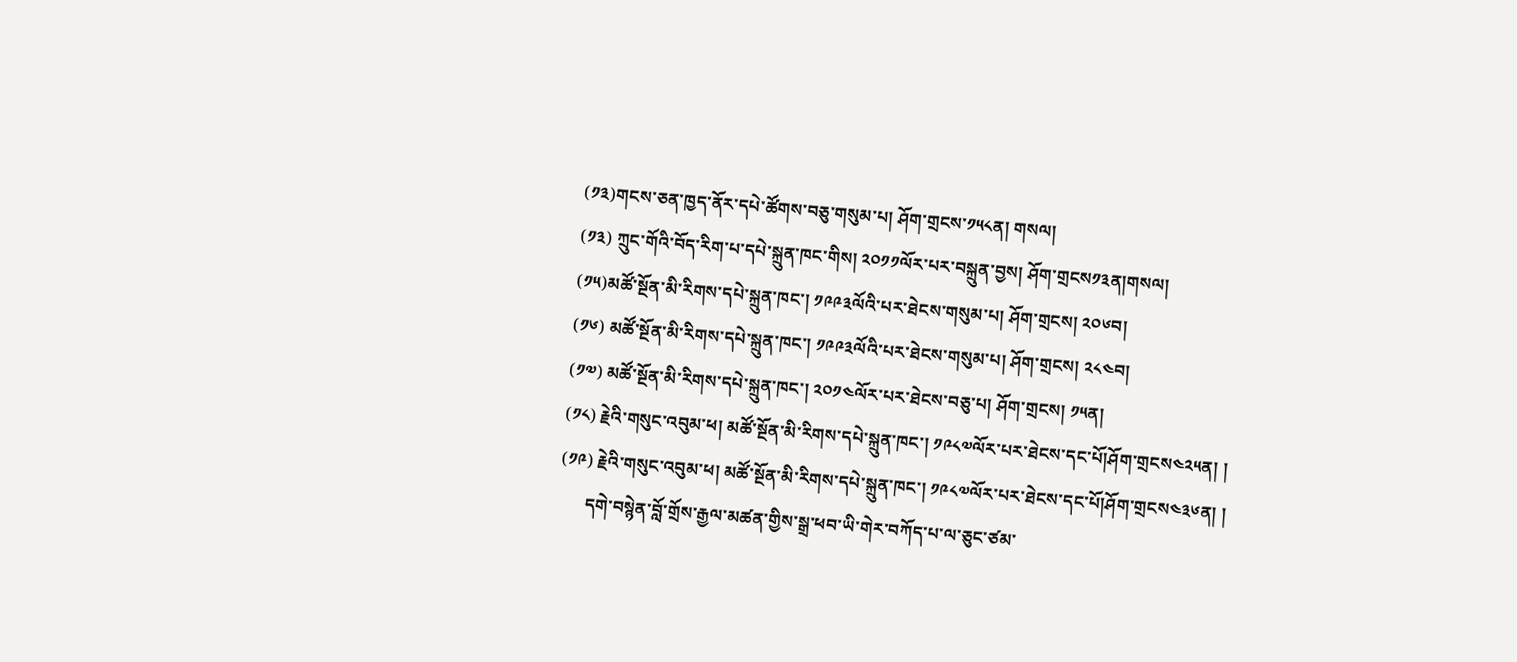(༡༣)གངས་ཅན་ཁྱད་ནོར་དཔེ་ཚོགས་བཅུ་གསུམ་པ། ཤོག་གྲངས་༡༥༨ན། གསལ།
(༡༣) ཀྲུང་གོའི་བོད་རིག་པ་དཔེ་སྐྲུན་ཁང་གིས། ༢༠༡༡ལོར་པར་བསྐྲུན་བྱས། ཤོག་གྲངས༡༣ན།གསལ།
(༡༥)མཚོ་སྔོན་མི་རིགས་དཔེ་སྐྲུན་ཁང་། ༡༩༩༣ལོའི་པར་ཐེངས་གསུམ་པ། ཤོག་གྲངས། ༢༠༦བ།
(༡༦) མཚོ་སྔོན་མི་རིགས་དཔེ་སྐྲུན་ཁང་། ༡༩༩༣ལོའི་པར་ཐེངས་གསུམ་པ། ཤོག་གྲངས། ༢༨༤བ།
(༡༧) མཚོ་སྔོན་མི་རིགས་དཔེ་སྐྲུན་ཁང་། ༢༠༡༤ལོར་པར་ཐེངས་བཅུ་པ། ཤོག་གྲངས། ༡༥ན།
(༡༨) རྗེའི་གསུང་འབུམ་ཕ། མཚོ་སྔོན་མི་རིགས་དཔེ་སྐྲུན་ཁང་། ༡༩༨༧ལོར་པར་ཐེངས་དང་པོ།ཤོག་གྲངས༤༢༥ན། །
(༡༩) རྗེའི་གསུང་འབུམ་ཕ། མཚོ་སྔོན་མི་རིགས་དཔེ་སྐྲུན་ཁང་། ༡༩༨༧ལོར་པར་ཐེངས་དང་པོ།ཤོག་གྲངས༤༣༦ན། །
      དགེ་བསྙེན་བློ་གྲོས་རྒྱལ་མཚན་གྱིས་སྒྲ་ཕབ་ཡི་གེར་བཀོད་པ་ལ་ཅུང་ཙམ་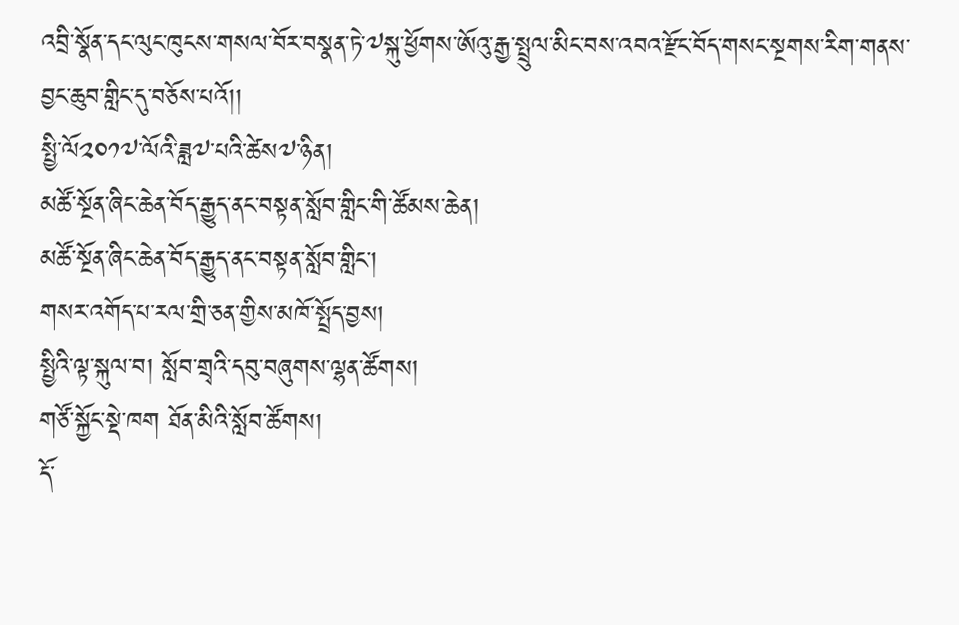འབྲི་སྣོན་དང་ལུང་ཁུངས་གསལ་བོར་བསྣན་ཏེ་༧སྐུ་ཕྱོགས་ཨོའུ་རྒྱ་སྤྲུལ་མིང་བས་འབའ་རྫོང་བོད་གསང་སྔགས་རིག་གནས་བྱང་ཆུབ་གླིང་དུ་བཅོས་པའོ།།
སྤྱི་ལོ༢༠༡༧་ལོའི་ཟླ༧་པའི་ཚེས༧་ཉིན།
མཚོ་སྔོན་ཞིང་ཆེན་བོད་རྒྱུད་ནང་བསྟན་སློབ་གླིང་གི་ཚོམས་ཆེན།
མཚོ་སྔོན་ཞིང་ཆེན་བོད་རྒྱུད་ནང་བསྟན་སློབ་གླིང་།
གསར་འགོད་པ་རལ་གྲི་ཅན་གྱིས་མཁོ་སྤྲོད་བྱས།
སྤྱིའི་ལྟ་སྐུལ་བ། སློབ་གྲྭའི་དབུ་བཞུགས་ལྷན་ཚོགས།
གཙོ་སྐྱོང་སྡེ་ཁག ཐོན་མིའི་སློབ་ཚོགས།
དོ་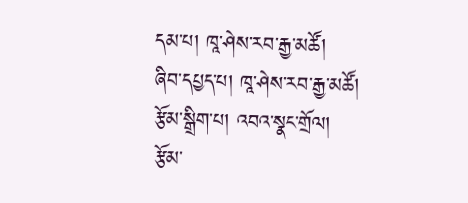དམ་པ། ཁཱ་ཤེས་རབ་རྒྱ་མཚོ།
ཞིབ་དཔྱད་པ། ཁཱ་ཤེས་རབ་རྒྱ་མཚོ།
རྩོམ་སྒྲིག་པ། འབའ་སྣང་གྲོལ།
རྩོམ་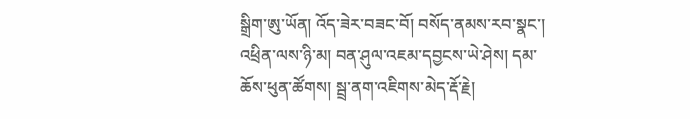སྒྲིག་ཨུ་ཡོན། འོད་ཟེར་བཟང་བོ། བསོད་ནམས་རབ་སྣང་། འཕྲིན་ལས་ཉི་མ། བན་ཤུལ་འཇམ་དབྱངས་ཡེ་ཤེས། དམ་ཆོས་ཕུན་ཚོགས། སྦྲ་ནག་འཇིགས་མེད་རྡོ་རྗེ།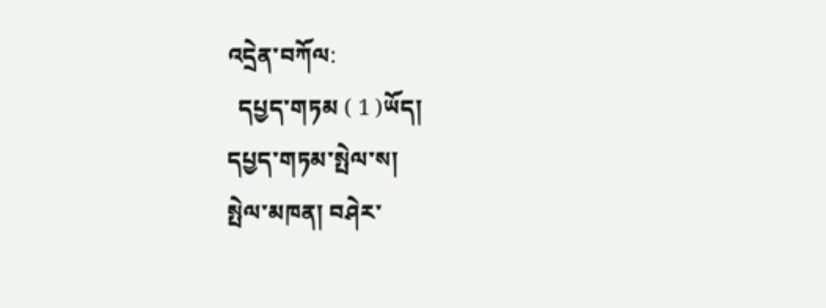འདྲེན་བཀོལ:
  དཔྱད་གཏམ ( 1 )ཡོད།
དཔྱད་གཏམ་སྤེལ་ས།
སྤེལ་མཁན། བཤེར་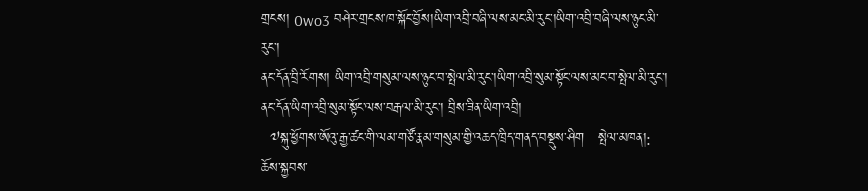གྲངས། 0wo3 བཤེར་གྲངས་ཁ་སྐོང་བྱོས།ཡིག་འབྲི་བཞི་ལས་མང་མི་རུང་།ཡིག་འབྲི་བཞི་ལས་ཉུང་མི་རུང་།
ནང་དོན་བྲི་རོགས། ཡིག་འབྲི་གསུམ་ལས་ཉུང་བ་སྤེལ་མི་རུང་།ཡིག་འབྲི་སུམ་སྟོང་ལས་མང་བ་སྤེལ་མི་རུང་།
ནང་དོན་ཡིག་འབྲི་སུམ་སྟོང་ལས་བརྒལ་མི་རུང་། བྲིས་ཟིན་ཡིག་འབྲི།
  ༧སྐུ་ཕྱོགས་ཨོའུ་རྒྱ་ཚང་གི་ལམ་གཙོ་རྣམ་གསུམ་གྱི་འཆད་ཁྲིད་གནད་བསྡུས་ཤིག   སྤེལ་མཁན།: ཆོས་སྐྱབས་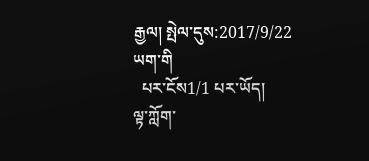རྒྱལ། སྤེལ་དུས:2017/9/22
ཡག་གི
  པར་ངོས1/1 པར་ཡོད།
ལྟ་ཀློག་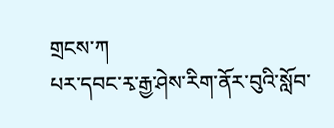གྲངས་ཀ
པར་དབང་རྭ་རྒྱ་ཤེས་རིག་ནོར་བུའི་སློབ་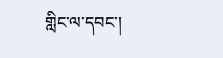གླིང་ལ་དབང་།